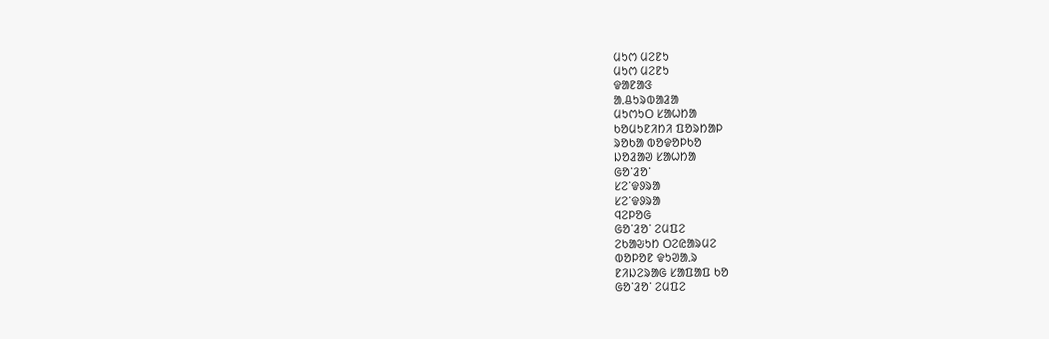ᱢᱩᱬ ᱢᱮᱱᱩ
ᱢᱩᱬ ᱢᱮᱱᱩ
ᱫᱟᱱᱟᱝ
ᱟᱹᱪᱩᱨᱵᱟᱲᱟ
ᱢᱩᱬᱩᱛ ᱥᱟᱦᱴᱟ
ᱠᱚᱢᱩᱱᱤᱴᱤ ᱯᱚᱨᱴᱟᱞ
ᱨᱚᱠᱟ ᱵᱚᱫᱚᱞᱠᱚ
ᱡᱚᱲᱟᱣ ᱥᱟᱦᱴᱟ
ᱜᱚᱸᱲᱚᱸ
ᱥᱮᱸᱫᱽᱨᱟ
ᱥᱮᱸᱫᱽᱨᱟ
ᱧᱮᱞᱚᱜ
ᱜᱚᱸᱲᱚᱸ ᱮᱢᱯᱮ
ᱮᱠᱟᱶᱩᱴ ᱛᱮᱭᱟᱨᱢᱮ
ᱵᱚᱞᱚᱱ ᱫᱩᱣᱟᱹᱨ
ᱱᱤᱡᱮᱨᱟᱜ ᱥᱟᱯᱟᱯ ᱠᱚ
ᱜᱚᱸᱲᱚᱸ ᱮᱢᱯᱮ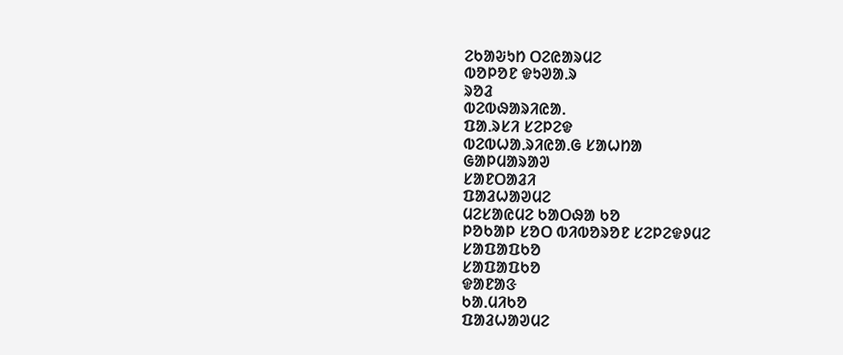ᱮᱠᱟᱶᱩᱴ ᱛᱮᱭᱟᱨᱢᱮ
ᱵᱚᱞᱚᱱ ᱫᱩᱣᱟᱹᱨ
ᱨᱚᱲ
ᱵᱮᱵᱷᱟᱨᱤᱭᱟᱹ
ᱯᱟᱹᱨᱥᱤ ᱥᱮᱞᱮᱫ
ᱵᱮᱵᱦᱟᱹᱨᱤᱭᱟᱹᱜ ᱥᱟᱦᱴᱟ
ᱜᱟᱞᱢᱟᱨᱟᱣ
ᱥᱟᱱᱛᱟᱲᱤ
ᱯᱟᱲᱦᱟᱣᱢᱮ
ᱢᱮᱥᱟᱭᱢᱮ ᱠᱟᱛᱷᱟ ᱠᱚ
ᱞᱚᱠᱟᱞ ᱥᱚᱛ ᱵᱤᱵᱚᱨᱚᱱ ᱥᱮᱞᱮᱫᱽᱢᱮ
ᱥᱟᱯᱟᱯᱠᱚ
ᱥᱟᱯᱟᱯᱠᱚ
ᱫᱟᱱᱟᱝ
ᱠᱟᱹᱢᱤᱠᱚ
ᱯᱟᱲᱦᱟᱣᱢᱮ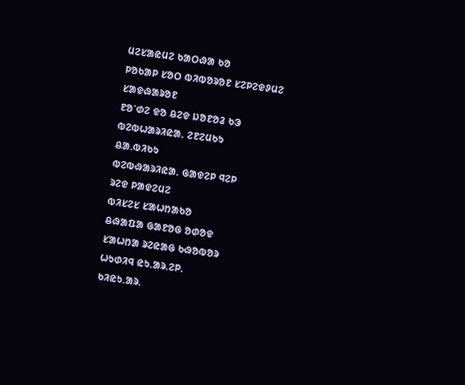ᱢᱮᱥᱟᱭᱢᱮ ᱠᱟᱛᱷᱟ ᱠᱚ
ᱞᱚᱠᱟᱞ ᱥᱚᱛ ᱵᱤᱵᱚᱨᱚᱱ ᱥᱮᱞᱮᱫᱽᱢᱮ
ᱥᱟᱫᱷᱟᱨᱚᱱ
ᱱᱚᱸᱰᱮ ᱫᱚ ᱪᱮᱫ ᱡᱚᱱᱚᱲ ᱠᱳ
ᱵᱮᱵᱦᱟᱨᱤᱭᱟᱹ ᱮᱱᱮᱢᱠᱩ
ᱪᱟᱹᱵᱤᱠᱩ
ᱵᱮᱵᱷᱟᱨᱤᱭᱟᱹ ᱜᱟᱫᱮᱞ ᱧᱮᱞ
ᱨᱮᱫ ᱞᱟᱫᱮᱢᱮ
ᱵᱤᱥᱮᱥ ᱥᱟᱦᱴᱟᱠᱚ
ᱪᱷᱟᱯᱟ ᱜᱟᱱᱚᱜ ᱚᱰᱚᱫ
ᱥᱟᱦᱴᱟ ᱨᱮᱭᱟᱜ ᱠᱷᱚᱵᱚᱨ
ᱦᱩᱰᱤᱧ ᱭᱩᱹᱟᱨᱹᱮᱞᱹ
ᱠᱤᱭᱩᱹᱟᱨᱹ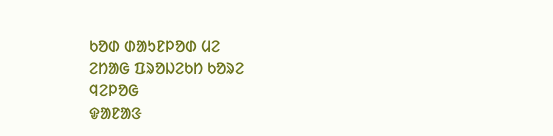ᱠᱚᱰ ᱰᱟᱩᱱᱞᱚᱰ ᱢᱮ
ᱮᱴᱟᱜ ᱯᱨᱚᱡᱮᱠᱴ ᱠᱚᱨᱮ
ᱧᱮᱞᱚᱜ
ᱫᱟᱱᱟᱝ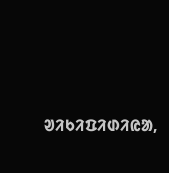ᱣᱤᱠᱤᱯᱤᱰᱤᱭᱟ,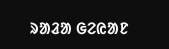ᱨᱟᱲᱟ ᱜᱮᱭᱟᱱ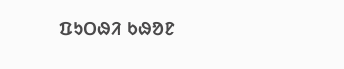ᱯᱩᱛᱷᱤ ᱠᱷᱚᱱ